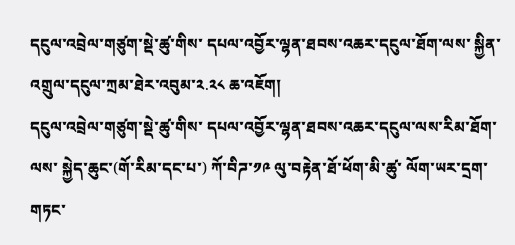དངུལ་འབྲེལ་གཙུག་སྡེ་ཚུ་གིས་ དཔལ་འབྱོར་ལྷན་ཐབས་འཆར་དངུལ་ཐོག་ལས་ སྐྱིན་འགྲུལ་དངུལ་ཀྲམ་ཐེར་འབུམ་༢.༢༨ ཆ་འཇོག།
དངུལ་འབྲེལ་གཙུག་སྡེ་ཚུ་གིས་ དཔལ་འབྱོར་ལྷན་ཐབས་འཆར་དངུལ་ལས་རིམ་ཐོག་ལས་ སྐྱེད་ཆུང་(གོ་རིམ་དང་པ་) ཀོ་བིཌ་༡༩ ལུ་བརྟེན་ཐོ་ཕོག་མི་ཚུ་ ལོག་ཡར་དྲག་གཏང་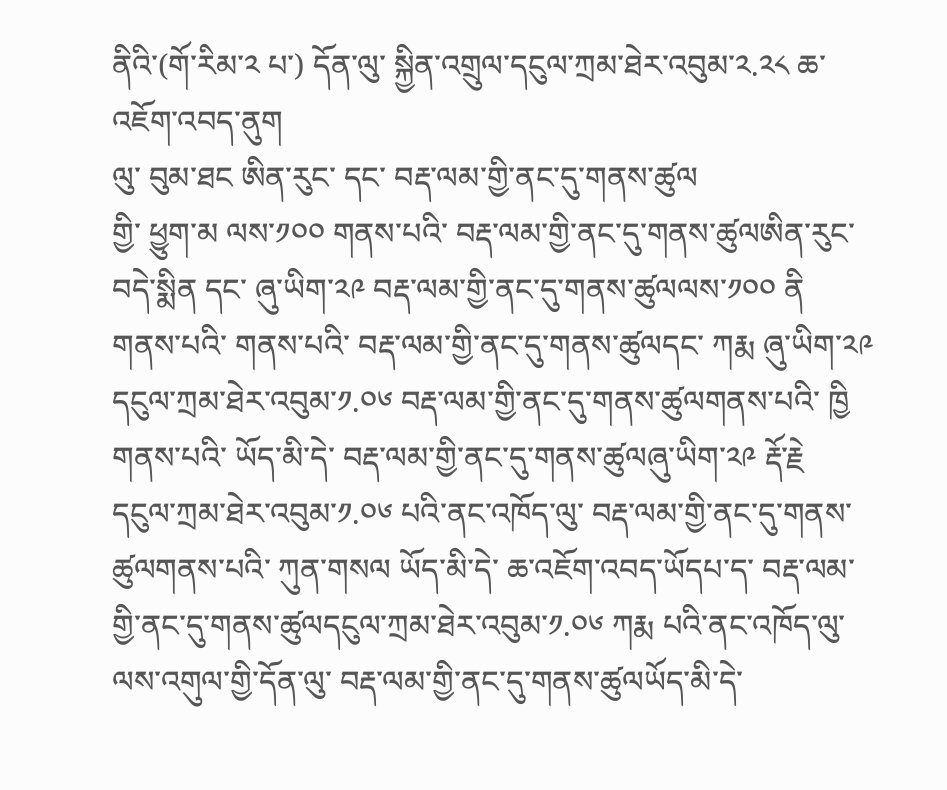ནིའི་(གོ་རིམ་༢ པ་) དོན་ལུ་ སྐྱིན་འགྲུལ་དངུལ་ཀྲམ་ཐེར་འབུམ་༢.༢༨ ཆ་འཇོག་འབད་ནུག
ལུ་ བུམ་ཐང ཨིན་རུང་ དང་ བརྡ་ལམ་གྱི་ནང་དུ་གནས་ཚུལ
གྱི་ ཕྱུག་མ ལས་༡༠༠ གནས་པའི་ བརྡ་ལམ་གྱི་ནང་དུ་གནས་ཚུལཨིན་རུང་ བདེ་སྨིན དང་ ཞུ་ཡིག་༢༩ བརྡ་ལམ་གྱི་ནང་དུ་གནས་ཚུལལས་༡༠༠ ནི གནས་པའི་ གནས་པའི་ བརྡ་ལམ་གྱི་ནང་དུ་གནས་ཚུལདང་ ཀརྨ ཞུ་ཡིག་༢༩ དངུལ་ཀྲམ་ཐེར་འབུམ་༡.༠༦ བརྡ་ལམ་གྱི་ནང་དུ་གནས་ཚུལགནས་པའི་ ཁྱི གནས་པའི་ ཡོད་མི་དེ་ བརྡ་ལམ་གྱི་ནང་དུ་གནས་ཚུལཞུ་ཡིག་༢༩ རྡོ་རྗེ དངུལ་ཀྲམ་ཐེར་འབུམ་༡.༠༦ པའི་ནང་འཁོད་ལུ་ བརྡ་ལམ་གྱི་ནང་དུ་གནས་ཚུལགནས་པའི་ ཀུན་གསལ ཡོད་མི་དེ་ ཆ་འཇོག་འབད་ཡོདཔ་ད་ བརྡ་ལམ་གྱི་ནང་དུ་གནས་ཚུལདངུལ་ཀྲམ་ཐེར་འབུམ་༡.༠༦ ཀརྨ པའི་ནང་འཁོད་ལུ་ ལས་འགུལ་གྱི་དོན་ལུ་ བརྡ་ལམ་གྱི་ནང་དུ་གནས་ཚུལཡོད་མི་དེ་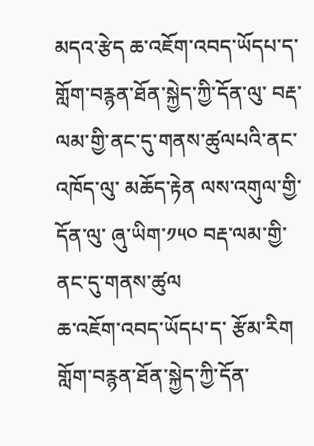མདའ་རྩེད ཆ་འཇོག་འབད་ཡོདཔ་ད་ གློག་བརྙན་ཐོན་སྐྱེད་ཀྱི་དོན་ལུ་ བརྡ་ལམ་གྱི་ནང་དུ་གནས་ཚུལཔའི་ནང་འཁོད་ལུ་ མཆོད་རྟེན ལས་འགུལ་གྱི་དོན་ལུ་ ཞུ་ཡིག་༡༥༠ བརྡ་ལམ་གྱི་ནང་དུ་གནས་ཚུལ
ཆ་འཇོག་འབད་ཡོདཔ་ད་ རྩོམ་རིག གློག་བརྙན་ཐོན་སྐྱེད་ཀྱི་དོན་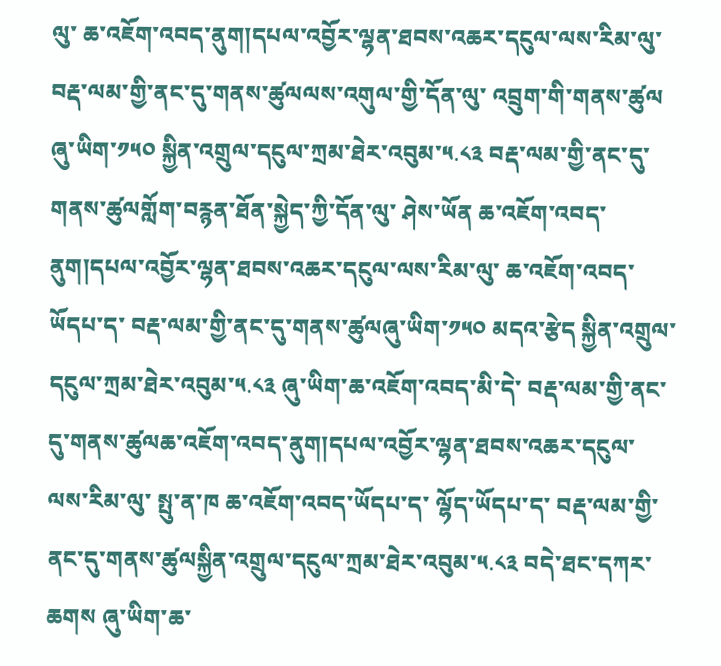ལུ་ ཆ་འཇོག་འབད་ནུག།དཔལ་འབྱོར་ལྷན་ཐབས་འཆར་དངུལ་ལས་རིམ་ལུ་ བརྡ་ལམ་གྱི་ནང་དུ་གནས་ཚུལལས་འགུལ་གྱི་དོན་ལུ་ འབྲུག་གི་གནས་ཚུལ ཞུ་ཡིག་༡༥༠ སྐྱིན་འགྲུལ་དངུལ་ཀྲམ་ཐེར་འབུམ་༥.༨༣ བརྡ་ལམ་གྱི་ནང་དུ་གནས་ཚུལགློག་བརྙན་ཐོན་སྐྱེད་ཀྱི་དོན་ལུ་ ཤེས་ཡོན ཆ་འཇོག་འབད་ནུག།དཔལ་འབྱོར་ལྷན་ཐབས་འཆར་དངུལ་ལས་རིམ་ལུ་ ཆ་འཇོག་འབད་ཡོདཔ་ད་ བརྡ་ལམ་གྱི་ནང་དུ་གནས་ཚུལཞུ་ཡིག་༡༥༠ མདའ་རྩེད སྐྱིན་འགྲུལ་དངུལ་ཀྲམ་ཐེར་འབུམ་༥.༨༣ ཞུ་ཡིག་ཆ་འཇོག་འབད་མི་དེ་ བརྡ་ལམ་གྱི་ནང་དུ་གནས་ཚུལཆ་འཇོག་འབད་ནུག།དཔལ་འབྱོར་ལྷན་ཐབས་འཆར་དངུལ་ལས་རིམ་ལུ་ སྤུ་ན་ཁ ཆ་འཇོག་འབད་ཡོདཔ་ད་ ལྷོད་ཡོདཔ་ད་ བརྡ་ལམ་གྱི་ནང་དུ་གནས་ཚུལསྐྱིན་འགྲུལ་དངུལ་ཀྲམ་ཐེར་འབུམ་༥.༨༣ བདེ་ཐང་དཀར་ཆགས ཞུ་ཡིག་ཆ་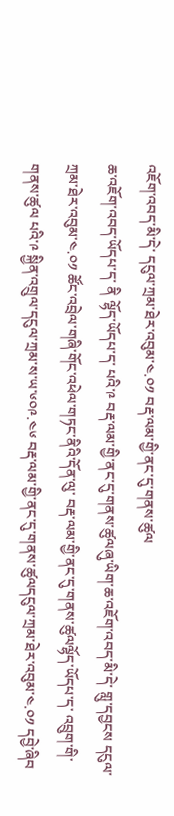འཇོག་འབད་མི་དེ་ དངུལ་ཀྲམ་ཐེར་འབུམ་༤.༠༡ བརྡ་ལམ་གྱི་ནང་དུ་གནས་ཚུལ
ཆ་འཇོག་འབད་ཡོདཔ་ད་ ནི ལྷོད་ཡོདཔ་ད་ པའི་༩ བརྡ་ལམ་གྱི་ནང་དུ་གནས་ཚུལཞུ་ཡིག་ཆ་འཇོག་འབད་མི་དེ་ གླུ་དབྱངས དངུལ་ཀྲམ་ཐེར་འབུམ་༤.༠༡ ཚོང་འབྲེལ་གཞི་གོང་འཕེལ་གཏང་ནིའི་དོན་ལུ་ བརྡ་ལམ་གྱི་ནང་དུ་གནས་ཚུལལྷོད་ཡོདཔ་ད་ འབྲུག་གི་གནས་ཚུལ པའི་༩ སྐྱིན་འགྲུལ་དངུལ་ཀྲམ་ས་ཡ་༦༠༩.༤༦ བརྡ་ལམ་གྱི་ནང་དུ་གནས་ཚུལདངུལ་ཀྲམ་ཐེར་འབུམ་༤.༠༡ དབྱེ་ཞིབ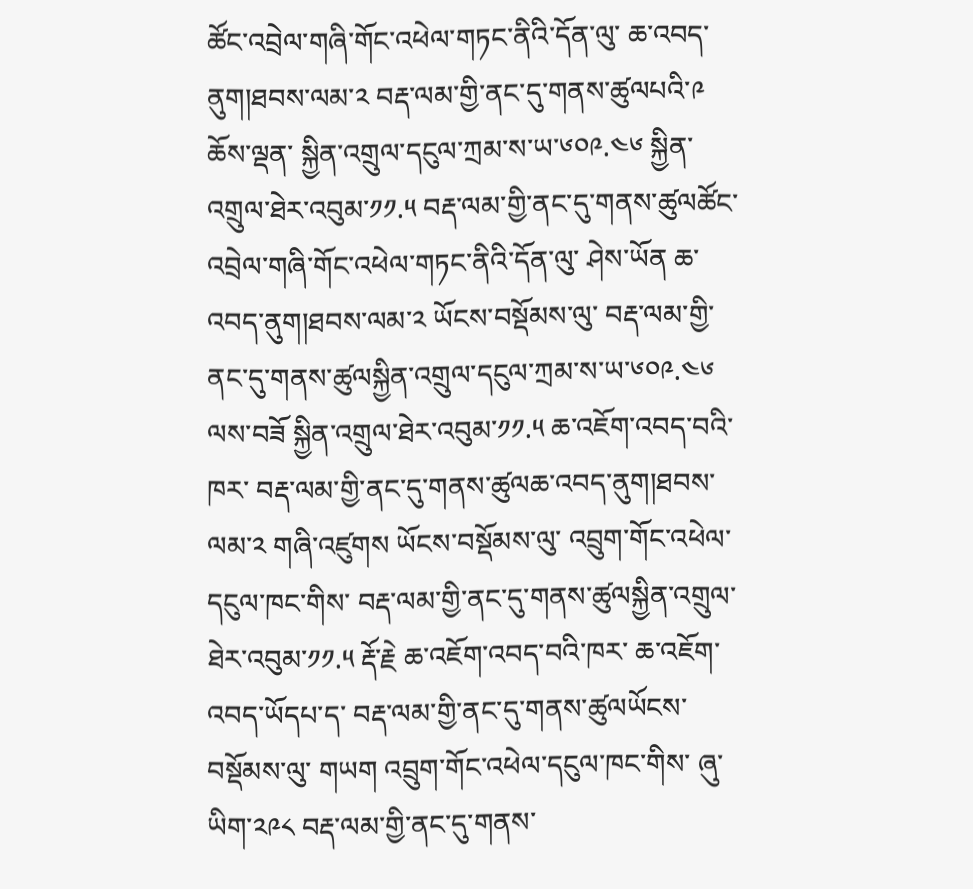ཚོང་འབྲེལ་གཞི་གོང་འཕེལ་གཏང་ནིའི་དོན་ལུ་ ཆ་འབད་ནུག།ཐབས་ལམ་༢ བརྡ་ལམ་གྱི་ནང་དུ་གནས་ཚུལཔའི་༩ ཆོས་ལྡན་ སྐྱིན་འགྲུལ་དངུལ་ཀྲམ་ས་ཡ་༦༠༩.༤༦ སྐྱིན་འགྲུལ་ཐེར་འབུམ་༡༡.༥ བརྡ་ལམ་གྱི་ནང་དུ་གནས་ཚུལཚོང་འབྲེལ་གཞི་གོང་འཕེལ་གཏང་ནིའི་དོན་ལུ་ ཤེས་ཡོན ཆ་འབད་ནུག།ཐབས་ལམ་༢ ཡོངས་བསྡོམས་ལུ་ བརྡ་ལམ་གྱི་ནང་དུ་གནས་ཚུལསྐྱིན་འགྲུལ་དངུལ་ཀྲམ་ས་ཡ་༦༠༩.༤༦ ལས་བཟོ སྐྱིན་འགྲུལ་ཐེར་འབུམ་༡༡.༥ ཆ་འཇོག་འབད་བའི་ཁར་ བརྡ་ལམ་གྱི་ནང་དུ་གནས་ཚུལཆ་འབད་ནུག།ཐབས་ལམ་༢ གཞི་འཛུགས ཡོངས་བསྡོམས་ལུ་ འབྲུག་གོང་འཕེལ་དངུལ་ཁང་གིས་ བརྡ་ལམ་གྱི་ནང་དུ་གནས་ཚུལསྐྱིན་འགྲུལ་ཐེར་འབུམ་༡༡.༥ རྡོ་རྗེ ཆ་འཇོག་འབད་བའི་ཁར་ ཆ་འཇོག་འབད་ཡོདཔ་ད་ བརྡ་ལམ་གྱི་ནང་དུ་གནས་ཚུལཡོངས་བསྡོམས་ལུ་ གཡག འབྲུག་གོང་འཕེལ་དངུལ་ཁང་གིས་ ཞུ་ཡིག་༢༩༨ བརྡ་ལམ་གྱི་ནང་དུ་གནས་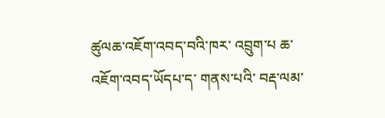ཚུལཆ་འཇོག་འབད་བའི་ཁར་ འབྲུག་པ ཆ་འཇོག་འབད་ཡོདཔ་ད་ གནས་པའི་ བརྡ་ལམ་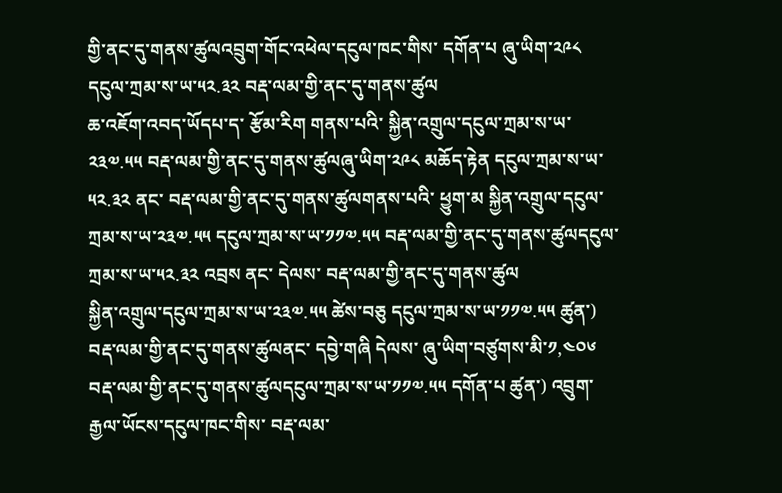གྱི་ནང་དུ་གནས་ཚུལའབྲུག་གོང་འཕེལ་དངུལ་ཁང་གིས་ དགོན་པ ཞུ་ཡིག་༢༩༨ དངུལ་ཀྲམ་ས་ཡ་༥༢.༣༢ བརྡ་ལམ་གྱི་ནང་དུ་གནས་ཚུལ
ཆ་འཇོག་འབད་ཡོདཔ་ད་ རྩོམ་རིག གནས་པའི་ སྐྱིན་འགྲུལ་དངུལ་ཀྲམ་ས་ཡ་༢༣༧.༥༥ བརྡ་ལམ་གྱི་ནང་དུ་གནས་ཚུལཞུ་ཡིག་༢༩༨ མཆོད་རྟེན དངུལ་ཀྲམ་ས་ཡ་༥༢.༣༢ ནང་ བརྡ་ལམ་གྱི་ནང་དུ་གནས་ཚུལགནས་པའི་ ཕྱུག་མ སྐྱིན་འགྲུལ་དངུལ་ཀྲམ་ས་ཡ་༢༣༧.༥༥ དངུལ་ཀྲམ་ས་ཡ་༡༡༧.༥༥ བརྡ་ལམ་གྱི་ནང་དུ་གནས་ཚུལདངུལ་ཀྲམ་ས་ཡ་༥༢.༣༢ འབྲས ནང་ དེལས་ བརྡ་ལམ་གྱི་ནང་དུ་གནས་ཚུལ
སྐྱིན་འགྲུལ་དངུལ་ཀྲམ་ས་ཡ་༢༣༧.༥༥ ཚེས་བཅུ དངུལ་ཀྲམ་ས་ཡ་༡༡༧.༥༥ ཚུན་) བརྡ་ལམ་གྱི་ནང་དུ་གནས་ཚུལནང་ དབྱེ་གཞི དེལས་ ཞུ་ཡིག་བཙུགས་མི་༡,༤༠༦ བརྡ་ལམ་གྱི་ནང་དུ་གནས་ཚུལདངུལ་ཀྲམ་ས་ཡ་༡༡༧.༥༥ དགོན་པ ཚུན་) འབྲུག་རྒྱལ་ཡོངས་དངུལ་ཁང་གིས་ བརྡ་ལམ་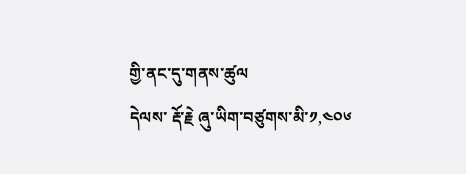གྱི་ནང་དུ་གནས་ཚུལ
དེལས་ རྡོ་རྗེ ཞུ་ཡིག་བཙུགས་མི་༡,༤༠༦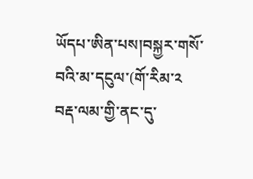ཡོདཔ་ཨིན་པས།བསྐྱར་གསོ་བའི་མ་དངུལ་(གོ་རིམ་༢ བརྡ་ལམ་གྱི་ནང་དུ་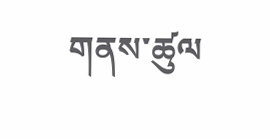གནས་ཚུལ